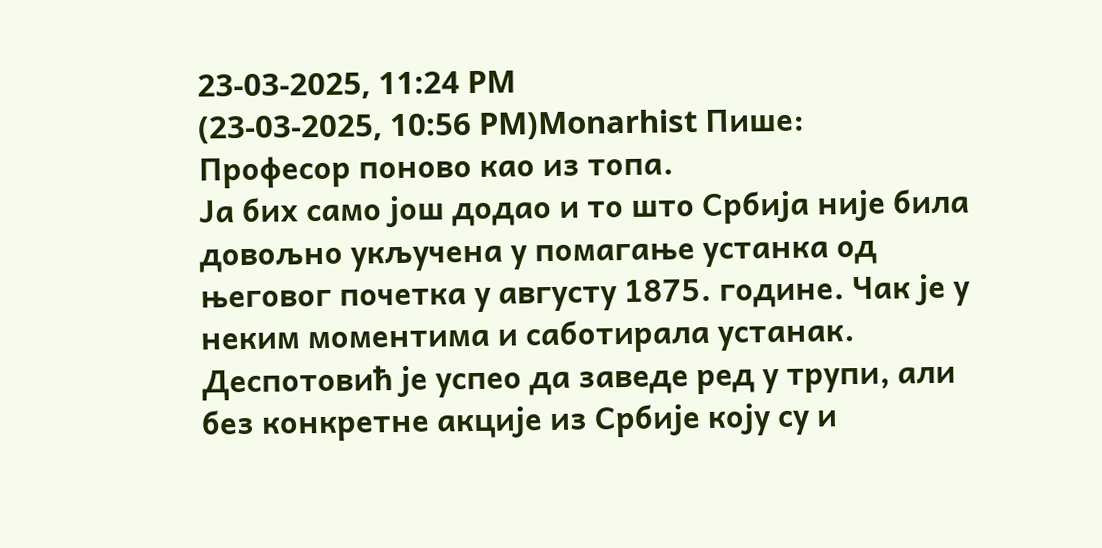23-03-2025, 11:24 PM
(23-03-2025, 10:56 PM)Monarhist Пише: Професор поново као из топа.
Ја бих само још додао и то што Србија није била довољно укључена у помагање устанка од његовог почетка у августу 1875. године. Чак је у неким моментима и саботирала устанак. Деспотовић је успео да заведе ред у трупи, али без конкретне акције из Србије коју су и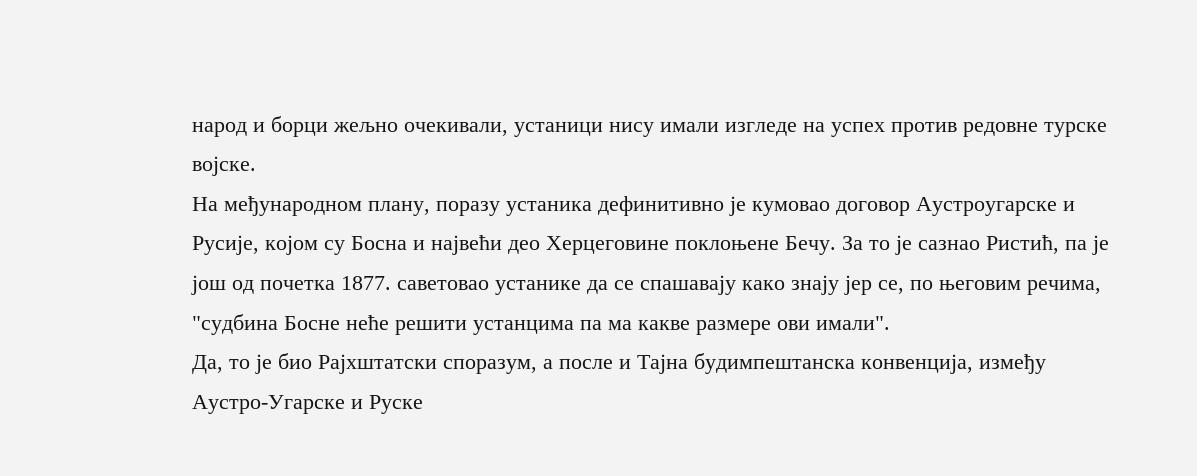народ и борци жељно очекивали, устаници нису имали изгледе на успех против редовне турске војске.
На међународном плану, поразу устаника дефинитивно је кумовао договор Аустроугарске и Русије, којом су Босна и највећи део Херцеговине поклоњене Бечу. За то је сазнао Ристић, па је још од почетка 1877. саветовао устанике да се спашавају како знају јер се, по његовим речима, "судбина Босне неће решити устанцима па ма какве размере ови имали".
Да, то је био Рајхштатски споразум, а после и Тајна будимпештанска конвенција, између Аустро-Угарске и Руске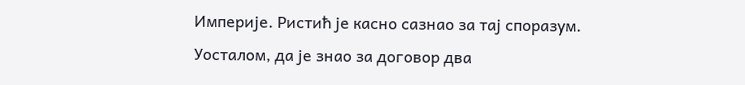Империје. Ристић је касно сазнао за тај споразум. Уосталом, да је знао за договор два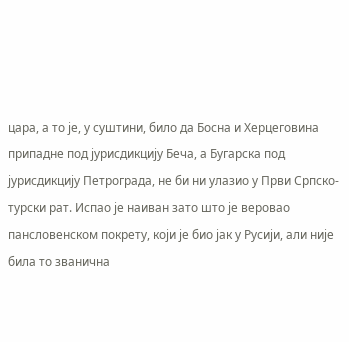цара, а то је, у суштини, било да Босна и Херцеговина припадне под јурисдикцију Беча, а Бугарска под јурисдикцију Петрограда, не би ни улазио у Први Српско-турски рат. Испао је наиван зато што је веровао пансловенском покрету, који је био јак у Русији, али није била то званична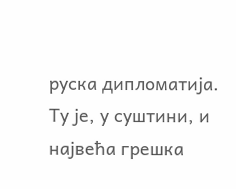руска дипломатија.
Ту је, у суштини, и највећа грешка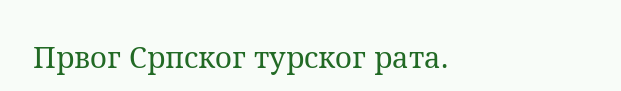Првог Српског турског рата.